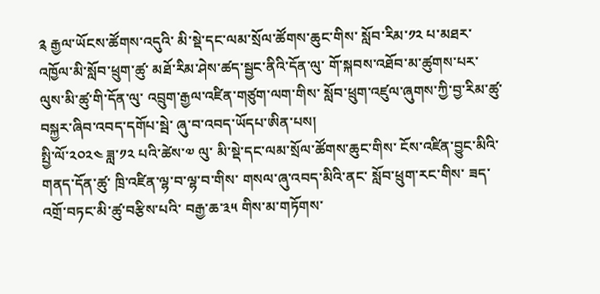༉ རྒྱལ་ཡོངས་ཚོགས་འདུའི་ མི་སྡེ་དང་ལམ་སྲོལ་ཚོགས་ཆུང་གིས་ སློབ་རིམ་༡༢ པ་མཐར་འཁྱོལ་མི་སློབ་ཕྲུག་ཚུ་ མཐོ་རིམ་ཤེས་ཚད་སྦྱང་ནིའི་དོན་ལུ་ གོ་སྐབས་འཐོབ་མ་ཚུགས་པར་ ལུས་མི་ཚུ་གི་དོན་ལུ་ འབྲུག་རྒྱལ་འཛིན་གཙུག་ལག་གིས་ སློབ་ཕྲུག་འཛུལ་ཞུགས་ཀྱི་བྱ་རིམ་ཚུ་ བསྐྱར་ཞིབ་འབད་དགོཔ་སྦེ་ ཞུ་བ་འབད་ཡོདཔ་ཨིན་པས།
སྤྱི་ལོ་༢༠༢༤ ཟླ་༡༢ པའི་ཚེས་༧ ལུ་ མི་སྡེ་དང་ལམ་སྲོལ་ཚོགས་ཆུང་གིས་ ངོས་འཛིན་བྱུང་མིའི་གནད་དོན་ཚུ་ ཁྲི་འཛིན་ལྷ་བ་ལྷ་བ་གིས་ གསལ་ཞུ་འབད་མིའི་ནང་ སློབ་ཕྲུག་རང་གིས་ ཟད་འགྲོ་བཏང་མི་ཚུ་བརྩིས་པའི་ བརྒྱ་ཆ་༣༥ གིས་མ་གཏོགས་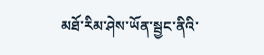མཐོ་རིམ་ཤེས་ཡོན་སྦྱང་ནིའི་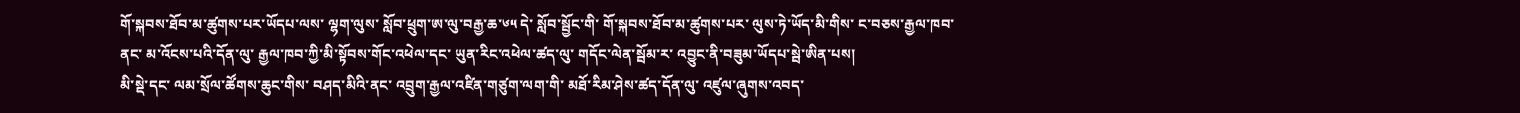གོ་སྐབས་ཐོབ་མ་ཚུགས་པར་ཡོདཔ་ལས་ ལྷག་ལུས་ སློབ་ཕྲུག་ཨ་ལུ་བརྒྱ་ཆ་༦༥ དེ་ སློབ་སྦྱོང་གི་ གོ་སྐབས་ཐོབ་མ་ཚུགས་པར་ ལུས་ཏེ་ཡོད་མི་གིས་ ང་བཅས་རྒྱལ་ཁབ་ནང་ མ་འོངས་པའི་དོན་ལུ་ རྒྱལ་ཁབ་ཀྱི་མི་སྟོབས་གོང་འཕེལ་དང་ ཡུན་རིང་འཕེལ་ཚད་ལུ་ གདོང་ལེན་སྦོམ་ར་ འབྱུང་ནི་བཟུམ་ཡོདཔ་སྦེ་ཨིན་པས།
མི་སྡེ་དང་ ལམ་སྲོལ་ཚོགས་ཆུང་གིས་ བཤད་མིའི་ནང་ འབྲུག་རྒྱལ་འཛིན་གཙུག་ལག་གི་ མཐོ་རིམ་ཤེས་ཚད་དོན་ལུ་ འཛུལ་ཞུགས་འབད་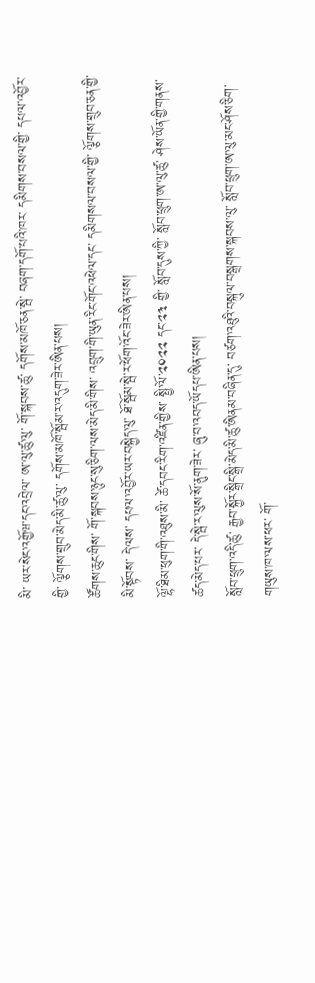མི་ ཡར་སེང་འགྱོཝ་དང་འབྲེལ་ ཨ་ལུ་ཚུ་ལུ་ གོ་སྐབས་ཚུ་ དགོས་མཁོ་ཅན་སྦེ་ བཞག་དགོ་པའི་ཁར་ དམིགས་བསལ་གྱི་ དཔལ་འབྱོར་གྱི་ ལྕོགས་གྲུབ་མེད་མི་ཚུ་ལུ་ དགོས་མཁོ་སྦོམ་ར་འདུག་ཟེར་ཨིན་པས།
ཚོགས་ཆུང་གིས་ གོ་སྐབས་ཉུང་སུ་ཅིག་ལས་མེད་མི་གིས་ འབྲུག་གི་ཡུན་རིང་གོང་འཕེལ་དང་ དམིགསལ་བསལ་གྱི་ ལྕོགས་གྲུབ་ཅན་གྱི་མི་སྟོབས་ དེ་ལས་ དཔལ་འབྱོར་ཡར་བསྐྱེད་ལུ་ ཐོ་སྦོམ་སྦེ་ར་ཕོག་འོང་ཟེར་ཨིན་པས།
ལྷོ་ཐིམ་ཕུག་གི་འཐུས་མི་ ཚེ་དབང་རིག་འཛིན་གྱིས་ སྤྱི་ལོ་༢༠༢༢ དང་༢༣ གྱི་ སློབ་དུས་ཀྱི་ སློབ་ཕྲུག་ཨ་ལུ་ཚུ་ ཤེས་ཡོན་གྱི་གནས་ཚད་མེད་པར་ དེ་སྦེ་ར་ལུས་སོ་ནུག་ཟེར་ ཞུ་བ་འབད་ཡོདཔ་ཨིན་པས།
སློབ་ཕྲུག་འདི་ཚུ་ རྒྱབ་སྐྱོར་སྒྲིང་སྒྲི་མེད་མི་ཚུ་ཨིནམ་བཞིན་དུ་ བཙག་འཐུའི་བསྐུལ་བསྒྲགས་སྐབས་ལུ་ སློབ་ཕྲུག་ཨ་ལུ་མང་ཤོས་ཅིག་ གཡུས་ཁ་ལས་ཕར་ གོ་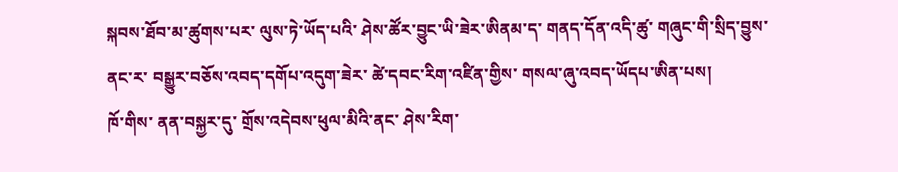སྐབས་ཐོབ་མ་ཚུགས་པར་ ལུས་ཏེ་ཡོད་པའི་ ཤེས་ཚོར་བྱུང་ཡི་ཟེར་ཨིནམ་ད་ གནད་དོན་འདི་ཚུ་ གཞུང་གི་སྲིད་བྱུས་ནང་ར་ བསྒྱུར་བཅོས་འབད་དགོཔ་འདུག་ཟེར་ ཚེ་དབང་རིག་འཛིན་གྱིས་ གསལ་ཞུ་འབད་ཡོདཔ་ཨིན་པས།
ཁོ་གིས་ ནན་བསྐྱར་དུ་ གྲོས་འདེབས་ཕུལ་མིའི་ནང་ ཤེས་རིག་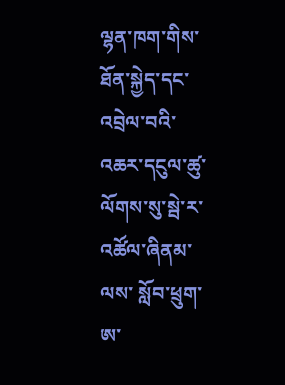ལྷན་ཁག་གིས་ ཐོན་སྐྱེད་དང་འབྲེལ་བའི་ འཆར་དངུལ་ཚུ་ ལོགས་སུ་སྦེ་ར་ འཚོལ་ཞིནམ་ལས་ སློབ་ཕྲུག་ཨ་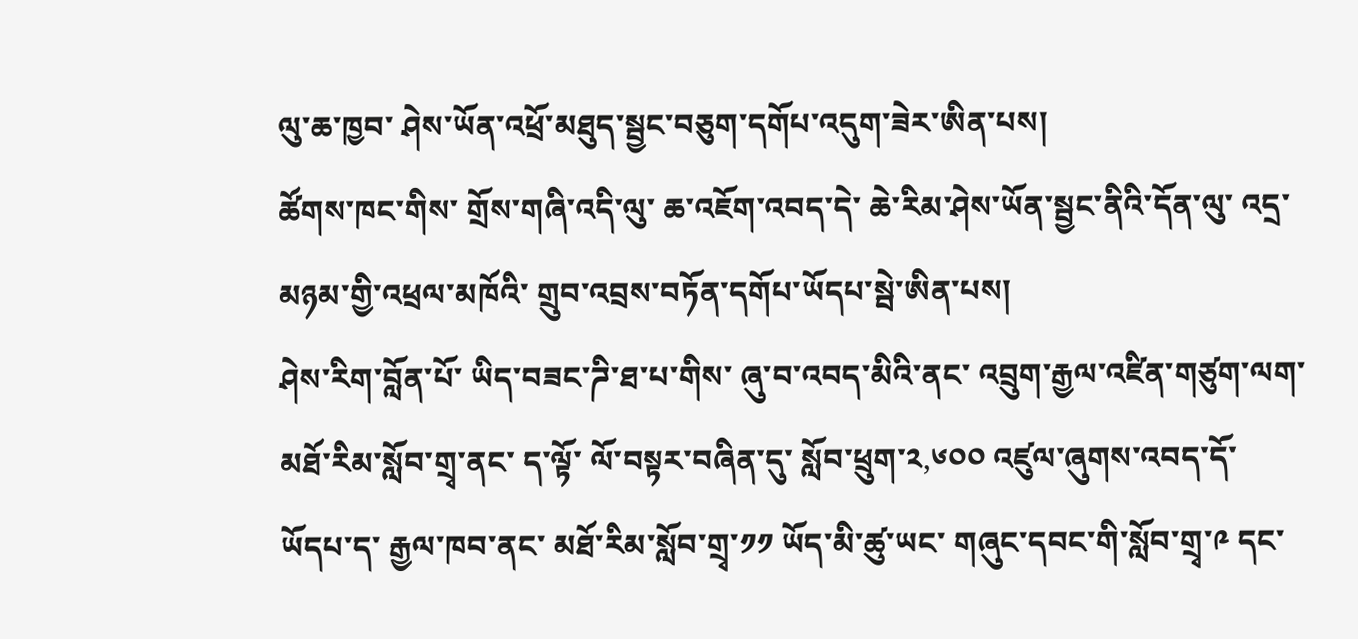ལུ་ཆ་ཁྱབ་ ཤེས་ཡོན་འཕྲོ་མཐུད་སྦྱང་བཅུག་དགོཔ་འདུག་ཟེར་ཨིན་པས།
ཚོགས་ཁང་གིས་ གྲོས་གཞི་འདི་ལུ་ ཆ་འཇོག་འབད་དེ་ ཆེ་རིམ་ཤེས་ཡོན་སྦྱང་ནིའི་དོན་ལུ་ འདྲ་མཉམ་གྱི་འཕྲལ་མཁོའི་ གྲུབ་འབྲས་བཏོན་དགོཔ་ཡོདཔ་སྦེ་ཨིན་པས།
ཤེས་རིག་བློན་པོ་ ཡིད་བཟང་ཌི་ཐ་པ་གིས་ ཞུ་བ་འབད་མིའི་ནང་ འབྲུག་རྒྱལ་འཛིན་གཙུག་ལག་མཐོ་རིམ་སློབ་གྲྭ་ནང་ ད་ལྟོ་ ལོ་བསྟར་བཞིན་དུ་ སློབ་ཕྲུག་༢,༦༠༠ འཛུལ་ཞུགས་འབད་དོ་ཡོདཔ་ད་ རྒྱལ་ཁབ་ནང་ མཐོ་རིམ་སློབ་གྲྭ་༡༡ ཡོད་མི་ཚུ་ཡང་ གཞུང་དབང་གི་སློབ་གྲྭ་༩ དང་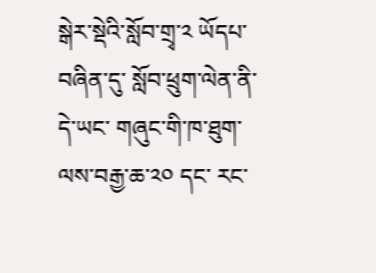སྒེར་སྡེའི་སློབ་གྲྭ་༢ ཡོདཔ་བཞིན་དུ་ སློབ་ཕྲུག་ལེན་ནི་དེ་ཡང་ གཞུང་གི་ཁ་ཐུག་ལས་བརྒྱ་ཆ་༢༠ དང་ རང་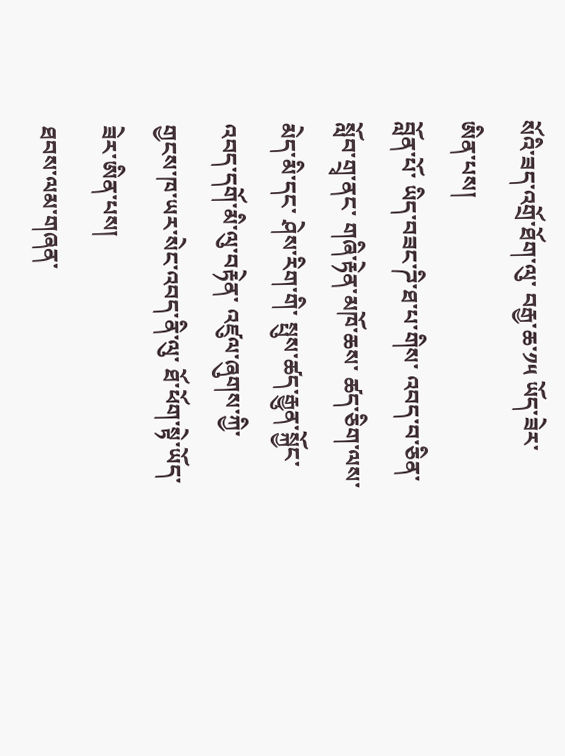སོའི་ཟད་འགྲོ་ཐོག་ལུ་ བརྒྱ་ཆ་༡༥ ཡོད་ཟེར་ཨིན་པས།
བློན་པོ་ ཡིད་བཟང་ཌི་ཐ་པ་གིས་ འབད་བ་ཅིན་ སློབ་གྲྭ་ནང་ གཞི་རྟེན་མཁོ་ཆས་ ཚད་ཅིག་ལས་མེད་མི་དང་ ཤེས་རིག་གི་ སྤུས་ཚད་རྒྱུན་སྐྱོང་འབད་དགོ་མི་ལུ་བརྟེན་ འཛུལ་ཞུགས་ཀྱི་ གྱངས་ཁ་ཡར་སེང་འབད་ནི་ལུ་ ཐོ་ཕོག་སྟེ་ཡོད་ཟེར་ཨིན་པས།
ཐབས་ལམ་གཞན་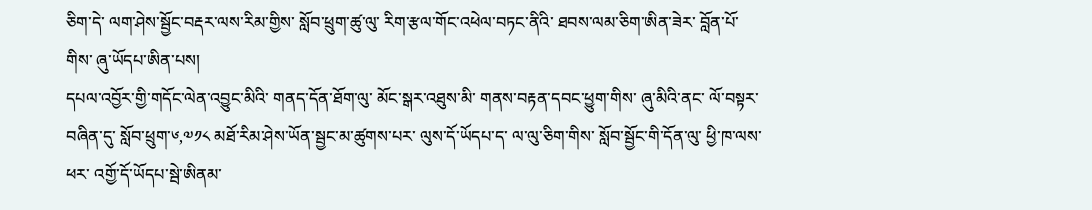ཅིག་དེ་ ལག་ཤེས་སྦྱོང་བརྡར་ལས་རིམ་གྱིས་ སློབ་ཕྲུག་ཚུ་ལུ་ རིག་རྩལ་གོང་འཕེལ་བཏང་ནིའི་ ཐབས་ལམ་ཅིག་ཨིན་ཟེར་ བློན་པོ་གིས་ ཞུ་ཡོདཔ་ཨིན་པས།
དཔལ་འབྱོར་གྱི་གདོང་ལེན་འབྱུང་མིའི་ གནད་དོན་ཐོག་ལུ་ མོང་སྒར་འཐུས་མི་ གནས་བརྟན་དབང་ཕྱུག་གིས་ ཞུ་མིའི་ནང་ ལོ་བསྟར་བཞིན་དུ་ སློབ་ཕྲུག་༦,༧༡༨ མཐོ་རིམ་ཤེས་ཡོན་སྦྱང་མ་ཚུགས་པར་ ལུས་དོ་ཡོདཔ་ད་ ལ་ལུ་ཅིག་གིས་ སློབ་སྦྱོང་གི་དོན་ལུ་ ཕྱི་ཁ་ལས་ཕར་ འགྱོ་དོ་ཡོདཔ་སྦེ་ཨིནམ་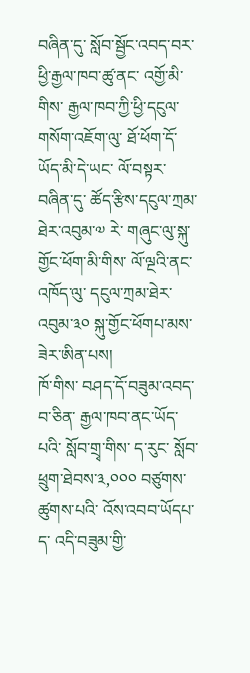བཞིན་དུ་ སློབ་སྦྱོང་འབད་བར་ ཕྱི་རྒྱལ་ཁབ་ཚུ་ནང་ འགྱོ་མི་གིས་ རྒྱལ་ཁབ་ཀྱི་ཕྱི་དངུལ་གསོག་འཇོག་ལུ་ ཐོ་ཕོག་དོ་ཡོད་མི་དེ་ཡང་ ལོ་བསྟར་བཞིན་དུ་ ཚོད་རྩིས་དངུལ་ཀྲམ་ཐེར་འབུམ་༧ རེ་ གཞུང་ལུ་སྐུ་གྱོང་ཕོག་མི་གིས་ ལོ་ལྔའི་ནང་འཁོད་ལུ་ དངུལ་ཀྲམ་ཐེར་འབུམ་༣༠ སྐུ་གྱོང་ཕོགཔ་མས་ཟེར་ཨིན་པས།
ཁོ་གིས་ བཤད་དོ་བཟུམ་འབད་བ་ཅིན་ རྒྱལ་ཁབ་ནང་ཡོད་པའི་ སློབ་གྲྭ་གིས་ ད་རུང་ སློབ་ཕྲུག་ཐེབས་༣,༠༠༠ བཙུགས་ཚུགས་པའི་ འོས་འབབ་ཡོདཔ་ད་ འདི་བཟུམ་གྱི་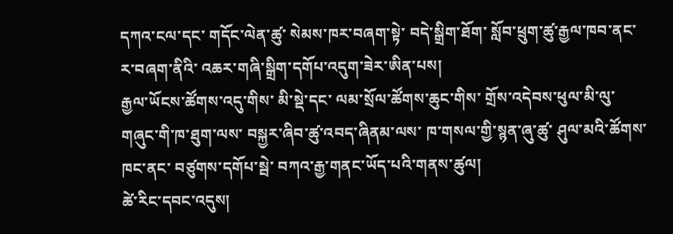དཀའ་ངལ་དང་ གདོང་ལེན་ཚུ་ སེམས་ཁར་བཞག་སྟེ་ བདེ་སྒྲིག་ཐོག་ སློབ་ཕྲུག་ཚུ་རྒྱལ་ཁབ་ནང་ར་བཞག་ནིའི་ འཆར་གཞི་སྒྲིག་དགོཔ་འདུག་ཟེར་ཨིན་པས།
རྒྱལ་ཡོངས་ཚོགས་འདུ་གིས་ མི་སྡེ་དང་ ལམ་སྲོལ་ཚོགས་ཆུང་གིས་ གྲོས་འདེབས་ཕུལ་མི་ལུ་ གཞུང་གི་ཁ་ཐུག་ལས་ བསྐྱར་ཞིབ་ཚུ་འབད་ཞིནམ་ལས་ ཁ་གསལ་གྱི་སྙན་ཞུ་ཚུ་ ཤུལ་མའི་ཚོགས་ཁང་ནང་ བཙུགས་དགོཔ་སྦེ་ བཀའ་རྒྱ་གནང་ཡོད་པའི་གནས་ཚུལ།
ཚེ་རིང་དབང་འདུས།